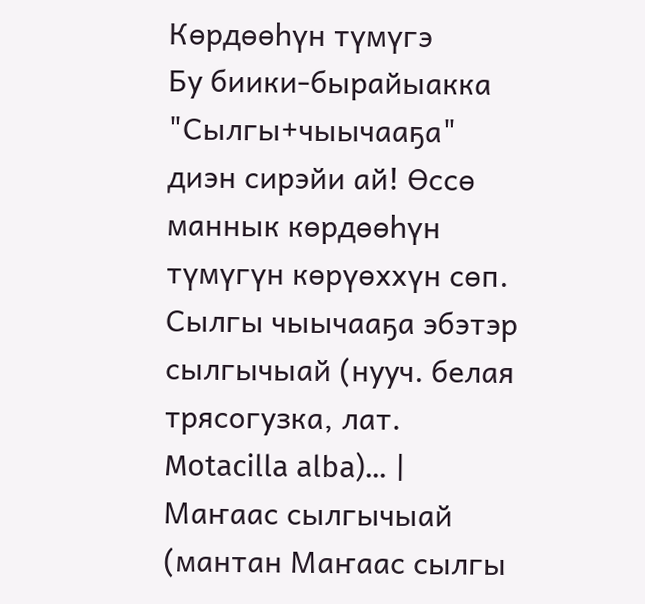Көрдөөһүн түмүгэ
Бу биики-бырайыакка "Сылгы+чыычааҕа" диэн сирэйи ай! Өссө маннык көрдөөһүн түмүгүн көрүөххүн сөп.
Сылгы чыычааҕа эбэтэр сылгычыай (нууч. белая трясогузка, лат. Motacilla alba)... |
Маҥаас сылгычыай (мантан Маҥаас сылгы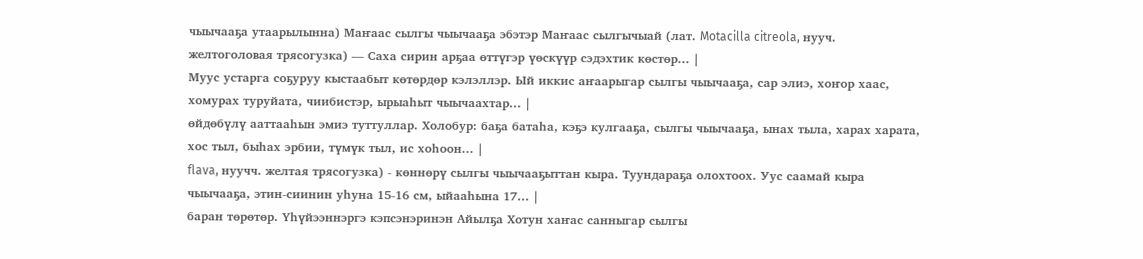чыычааҕа утаарылынна) Маҥаас сылгы чыычааҕа эбэтэр Маҥаас сылгычыай (лат. Motacilla citreola, нууч. желтоголовая трясогузка) — Саха сирин арҕаа өттүгэр үөскүүр сэдэхтик көстөр... |
Муус устарга соҕуруу кыстаабыт көтөрдөр кэлэллэр. Ый иккис аҥаарыгар сылгы чыычааҕа, сар элиэ, хоҥор хаас, хомурах туруйата, чиибистэр, ырыаһыт чыычаахтар... |
өйдөбүлү ааттааһын эмиэ туттуллар. Холобур: баҕа батаһа, кэҕэ кулгааҕа, сылгы чыычааҕа, ынах тыла, харах харата, хос тыл, быһах эрбии, түмүк тыл, ис хоһоон... |
flava, нуучч. желтая трясогузка) - көннөрү сылгы чыычааҕыттан кыра. Туундараҕа олохтоох. Уус саамай кыра чыычааҕа, этин-сиинин уһуна 15-16 см, ыйааһына 17... |
баран төрөтөр. Үһүйээннэргэ кэпсэнэринэн Айылҕа Хотун хаҥас санныгар сылгы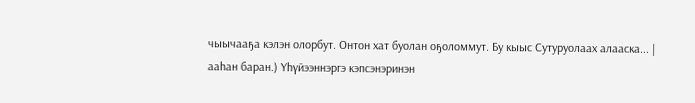чыычааҕа кэлэн олорбут. Онтон хат буолан оҕоломмут. Бу кыыс Сутуруолаах алааска... |
ааһан баран.) Үһүйээннэргэ кэпсэнэринэн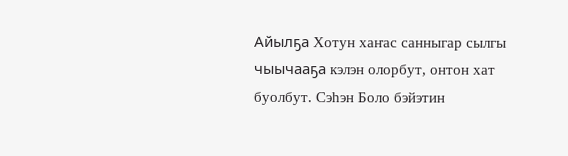Айылҕа Хотун хаҥас санныгар сылгы чыычааҕа кэлэн олорбут, онтон хат буолбут. Сэһэн Боло бэйэтин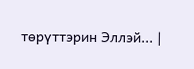төрүттэрин Эллэй... |